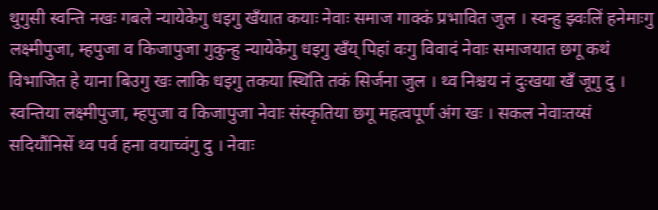थुगुसी स्वन्ति नखः गबले न्यायेकेगु धइगु खँयात कयाः नेवाः समाज गाक्कं प्रभावित जुल । स्वन्हु झ्वःलिं हनेमाःगु लक्ष्मीपुजा, म्हपुजा व किजापुजा गुकुन्हु न्यायेकेगु धइगु खँय् पिहां वःगु विवादं नेवाः समाजयात छगू कथं विभाजित हे याना बिउगु खः लाकि धइगु तकया स्थिति तकं सिर्जना जुल । थ्व निश्चय नं दुःखया खँ जूगु दु ।
स्वन्तिया लक्ष्मीपुजा, म्हपुजा व किजापुजा नेवाः संस्कृतिया छगू महत्वपूर्ण अंग खः । सकल नेवाःतय्सं सदियौंनिसें थ्व पर्व हना वयाच्वंगु दु । नेवाः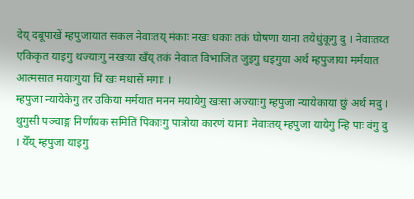देय् दबूपाखें म्हपुजायात सकल नेवाःतय् मंकाः नखः धकाः तकं घोषणा याना तयेधुंकूगु दु । नेवाःतय्त एकिकृत याइगु थज्याःगु नखःया खँय् तकं नेवाःत विभाजित जुइगु धइगुया अर्थ म्हपुजाया मर्मयात आत्मसात मयाःगुया चिं खः मधासें मगाः ।
म्हपुजा न्यायेकेगु तर उकिया मर्मयात मनन मयायेगु खःसा अज्याःगु म्हपुजा न्यायेकाया छुं अर्थ मदु । थुगुसी पञ्चाङ्ग निर्णायक समितिं पिकाःगु पात्रोया कारणं यानाः नेवाःतय् म्हपुजा यायेगु न्हि पाः वंगु दु । येँय् म्हपुजा याइगु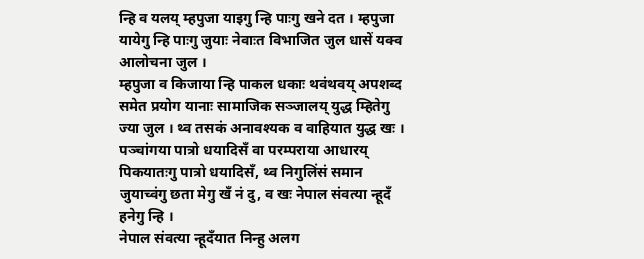न्हि व यलय् म्हपुजा याइगु न्हि पाःगु खने दत । म्हपुजा यायेगु न्हि पाःगु जुयाः नेवाःत विभाजित जुल धासें यक्व आलोचना जुल ।
म्हपुजा व किजाया न्हि पाकल धकाः थवंथवय् अपशब्द समेत प्रयोग यानाः सामाजिक सञ्जालय् युद्ध म्हितेगु ज्या जुल । थ्व तसकं अनावश्यक व वाहियात युद्ध खः । पञ्चांगया पात्रो धयादिसँ वा परम्पराया आधारय् पिकयातःगु पात्रो धयादिसँ, थ्व निगुलिंसं समान जुयाच्वंगु छता मेगु खँ नं दु, व खः नेपाल संवत्या न्हूदँ हनेगु न्हि ।
नेपाल संवत्या न्हूदँयात निन्हु अलग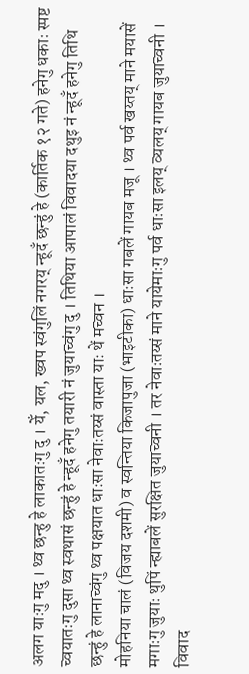अलग याःगु मदु । थ्व छन्हु हे लाकातःगु दु । येँ, यल, ख्वप स्वंगुलिं नगरय् न्हूदँ छन्हुं हे (कार्तिक १२ गते) हनेगु धकाः स्पष्ट च्वयातःगु दुसा थ्व स्वथासं छन्हुं हे न्हूदँ हनेगु तयारी नं जुयाच्वंगु दु । तिथिया आपालं विवादया दथुइ नं न्हूदँ हनेगु तिथि छन्हुं हे लानाच्वंगु थ्व पक्षयात धाःसा नेवाःतय्सं वास्ता याः थें मच्वन ।
मोहनिया चालं (विजय दशमी) व स्वन्तिया किजापुजा (भाइटीका) धाःसा गबलें गायब मजू । थ्व पर्व खय्तय् माने मयासें मगाःगु जुयाः थुपिं न्ह्याबलें सुरक्षित जुयाच्वनी । तर नेवाःतय्सं माने यायेमाःगु पर्व धाःसा इलय् व्यलय् गायब जुयाच्वनी ।
विवाद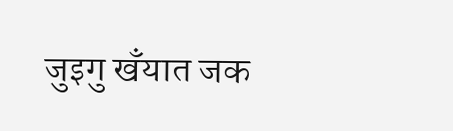जुइगु खँयात जक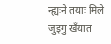न्ह्यःने तयाः मिले जुइगु खँयात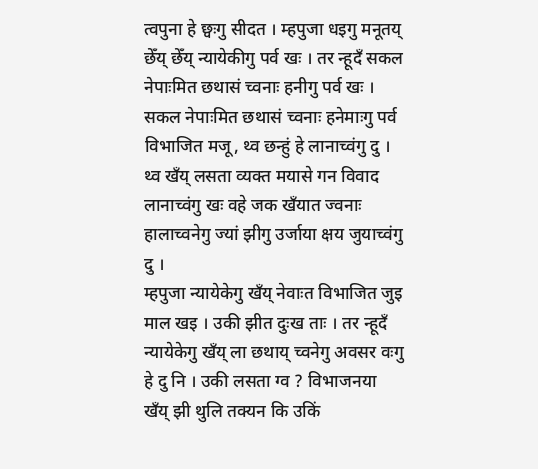त्वपुना हे छ्वःगु सीदत । म्हपुजा धइगु मनूतय् छेँय् छेँय् न्यायेकीगु पर्व खः । तर न्हूदँ सकल नेपाःमित छथासं च्वनाः हनीगु पर्व खः । सकल नेपाःमित छथासं च्वनाः हनेमाःगु पर्व विभाजित मजू, थ्व छन्हुं हे लानाच्वंगु दु । थ्व खँय् लसता व्यक्त मयासे गन विवाद लानाच्वंगु खः वहे जक खँयात ज्वनाः हालाच्वनेगु ज्यां झीगु उर्जाया क्षय जुयाच्वंगु दु ।
म्हपुजा न्यायेकेगु खँय् नेवाःत विभाजित जुइ माल खइ । उकी झीत दुःख ताः । तर न्हूदँ न्यायेकेगु खँय् ला छथाय् च्वनेगु अवसर वःगु हे दु नि । उकी लसता ग्व ? विभाजनया खँय् झी थुलि तक्यन कि उकिं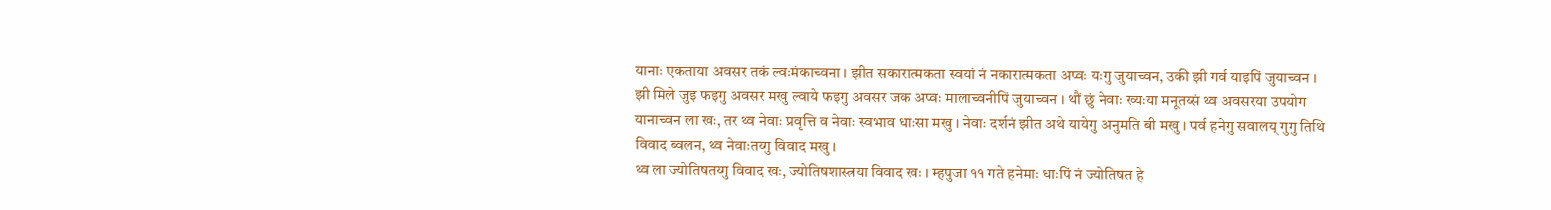यानाः एकताया अवसर तकं ल्वःमंकाच्वना । झीत सकारात्मकता स्वयां नं नकारात्मकता अप्वः यःगु जुयाच्वन, उकी झी गर्व याइपिं जुयाच्वन ।
झी मिले जुइ फइगु अवसर मखु ल्वाये फइगु अवसर जक अप्वः मालाच्वनीपिं जुयाच्वन । थौं छुं नेवाः ख्यःया मनूतय्सं थ्व अवसरया उपयोग यानाच्वन ला खः, तर थ्व नेवाः प्रवृत्ति व नेवाः स्वभाव धाःसा मखु । नेवाः दर्शनं झीत अथे यायेगु अनुमति बी मखु । पर्व हनेगु सवालय् गुगु तिथि विवाद ब्वलन, थ्व नेवाःतय्गु विवाद मखु ।
थ्व ला ज्योतिषतय्गु विवाद खः, ज्योतिषशास्त्रया विवाद खः । म्हपुजा ११ गते हनेमाः धाःपिं नं ज्योतिषत हे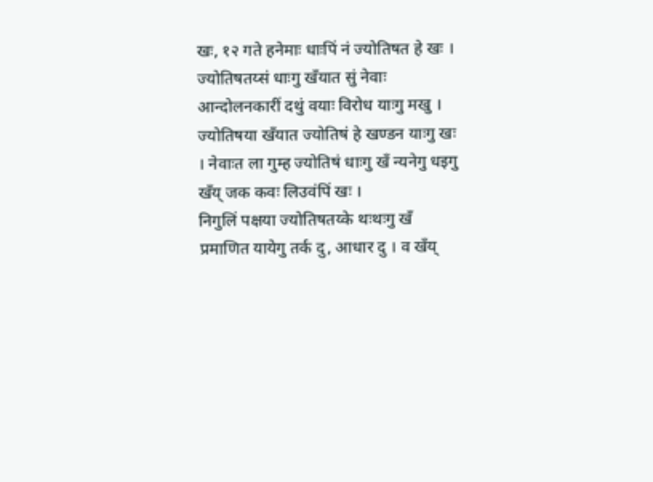खः, १२ गते हनेमाः धाःपिं नं ज्योतिषत हे खः । ज्योतिषतय्सं धाःगु खँयात सुं नेवाः आन्दोलनकारीं दथुं वयाः विरोध याःगु मखु । ज्योतिषया खँयात ज्योतिषं हे खण्डन याःगु खः । नेवाःत ला गुम्ह ज्योतिषं धाःगु खँ न्यनेगु धइगु खँय् जक कवः लिउवंपिं खः ।
निगुलिं पक्षया ज्योतिषतय्के थःथःगु खँ प्रमाणित यायेगु तर्क दु, आधार दु । व खँय्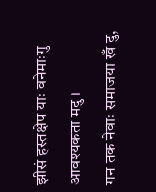झीसं हस्तक्षेप याः वनेमाःगु आवश्यकता मदु ।
गन तक नेवाः समाजया खँ दु,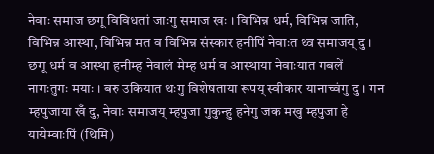नेवाः समाज छगू विविधतां जाःगु समाज खः । विभिन्न धर्म, विभिन्न जाति, विभिन्न आस्था, विभिन्न मत व विभिन्न संस्कार हनीपिं नेवाःत थ्व समाजय् दु ।
छगू धर्म व आस्था हनीम्ह नेवालं मेम्ह धर्म व आस्थाया नेवाःयात गबलें नागःतुगः मयाः । बरु उकियात थःगु विशेषताया रूपय् स्वीकार यानाच्वंगु दु । गन म्हपुजाया खँ दु, नेवाः समाजय् म्हपुजा गुकुन्हु हनेगु जक मखु म्हपुजा हे यायेम्वाःपिं (थिमि)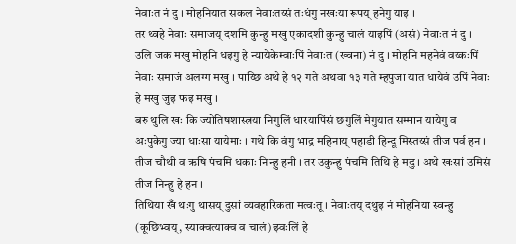नेवाःत नं दु । मोहनियात सकल नेवाःतय्सं तःधंगु नखःया रूपय् हनेगु याइ ।
तर थ्वहे नेवाः समाजय् दशमि कुन्हु मखु एकादशी कुन्हु चालं याइपिं (असं) नेवाःत नं दु । उलि जक मखु मोहनि धइगु हे न्यायेकेम्वाःपिं नेवाःत (ख्वना) नं दु । मोहनि महनेवं वय्कःपिं नेवाः समाजं अलग्ग मखु । पाय्छि अथे हे १२ गते अथवा १३ गते म्हपुजा यात धायेवं उपिं नेवाः हे मखु जुइ फइ मखु ।
बरु थुलि खः कि ज्योतिषशास्त्रया निगुलिं धारयापिंसं छगुलिं मेगुयात सम्मान यायेगु व अःपुकेगु ज्या धाःसा यायेमाः । गथे कि वंगु भाद्र महिनाय् पहाडी हिन्दू मिस्तय्सं तीज पर्व हन । तीज चौथी व ऋषि पंचमि धकाः निन्हु हनी । तर उकुन्हु पंचमि तिथि हे मदु । अथे खःसां उमिसं तीज निन्हु हे हन ।
तिथिया खँ थःगु थासय् दुसां व्यवहारिकता मत्वःतू । नेवाःतय् दथुइ नं मोहनिया स्वन्हु (कूछिभ्वय्, स्याक्वत्याक्व व चालं) झ्वःलिं हे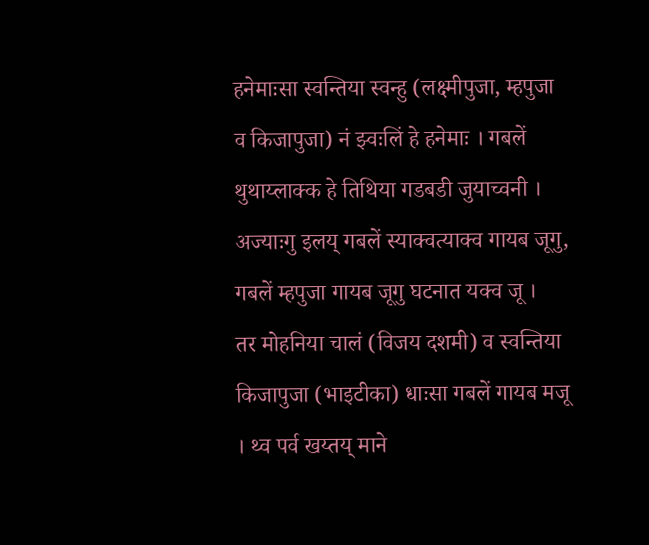हनेमाःसा स्वन्तिया स्वन्हु (लक्ष्मीपुजा, म्हपुजा व किजापुजा) नं झ्वःलिं हे हनेमाः । गबलें थुथाय्लाक्क हे तिथिया गडबडी जुयाच्वनी । अज्याःगु इलय् गबलें स्याक्वत्याक्व गायब जूगु, गबलें म्हपुजा गायब जूगु घटनात यक्व जू ।
तर मोहनिया चालं (विजय दशमी) व स्वन्तिया किजापुजा (भाइटीका) धाःसा गबलें गायब मजू । थ्व पर्व खय्तय् माने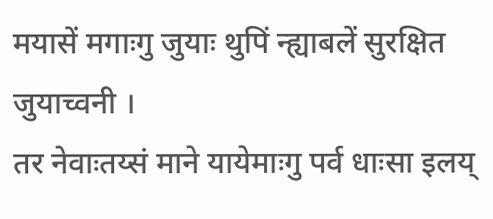मयासें मगाःगु जुयाः थुपिं न्ह्याबलें सुरक्षित जुयाच्वनी ।
तर नेवाःतय्सं माने यायेमाःगु पर्व धाःसा इलय्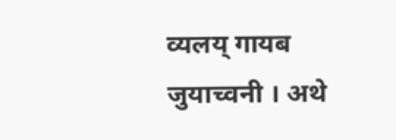व्यलय् गायब जुयाच्वनी । अथे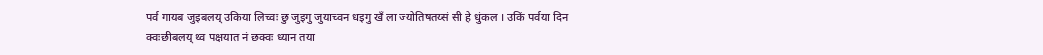पर्व गायब जुइबलय् उकिया लिच्वः छु जुइगु जुयाच्वन धइगु खँ ला ज्योतिषतय्सं सी हे धुंकल । उकिं पर्वया दिन क्वःछीबलय् थ्व पक्षयात नं छक्वः ध्यान तया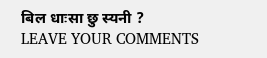बिल धाःसा छु स्यनी ?
LEAVE YOUR COMMENTS